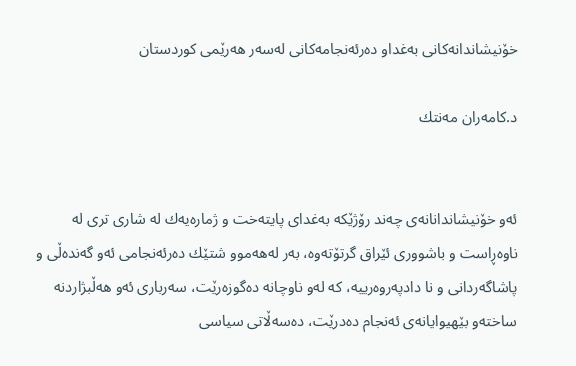خۆنیشاندانه‌كانی به‌غداو ده‌رئه‌نجامه‌كانی له‌سه‌ر هه‌رێمی كوردستان

د.كامه‌ران مه‌نتك


ئه‌و خۆنیشاندانانه‌ی چه‌ند رۆژێكه‌ به‌غدای پایته‌خت و ژماره‌یه‌ك له‌ شاری تری له‌ ناوه‌ڕاست و باشووری ئێراق گرتۆته‌وه‌، به‌ر له‌هه‌موو شتێك ده‌رئه‌نجامی ئه‌و گه‌نده‌ڵی و پاشاگه‌ردانی و نا دادپه‌روه‌رییه‌، كه‌ له‌و ناوچانه‌ ده‌گوزه‌رێت، سه‌رباری ئه‌و هه‌ڵبژاردنه‌ ساخته‌و بێهیوایانه‌ی ئه‌نجام ده‌درێت، ده‌سه‌ڵاتی سیاسی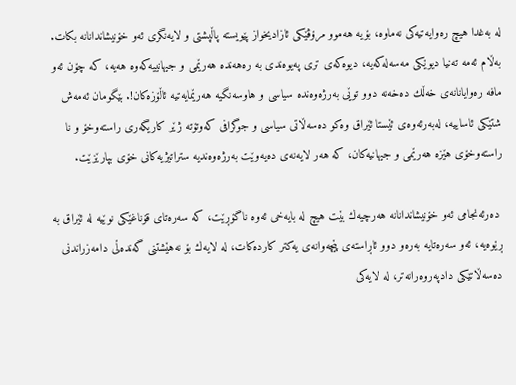له‌ به‌غدا هیچ ره‌وایه‌تیه‌كی نه‌ماوه‌، بۆیه‌ هه‌موو مرۆڤێكی ئازادیخواز پێویسته‌ پاڵپشتی و لایه‌نگری ئه‌و خۆنیشاندانانه‌ بكات. به‌ڵام ئه‌مه‌ ته‌نیا دیوێكی مه‌سه‌له‌كه‌یه‌، دیوه‌كه‌ی تری په‌یوه‌ندی به‌ ره‌هه‌نده‌ هه‌رێمی و جیهانییه‌كه‌وه‌ هه‌یه‌، كه‌ چۆن ئه‌و مافه‌ ره‌وایانانه‌ی خه‌ڵك ده‌خه‌نه‌ دوو توێی به‌رژه‌وه‌نده‌ سیاسی و هاوسه‌نگیه‌ هه‌رێمایه‌تیه‌ ئاڵۆزه‌كان!. بێگومان ئه‌مه‌ش شتێكی ئاساییه‌، له‌به‌رئه‌وه‌ی ئێستا ئێراق وه‌كو ده‌سه‌ڵاتی سیاسی و جوگرافی كه‌وتۆته‌ ژێر كاریگه‌ری راسته‌وخۆ و نا راسته‌وخۆی هێزه‌ هه‌رێمی و جیهانیه‌كان، كه‌ هه‌ر لایه‌نه‌ی ده‌یه‌وێت به‌رژه‌وه‌ندیه ستراتیژیه‌كانی خۆی بپارێزێت.

 ده‌رئه‌نجامی ئه‌و خۆنیشاندانانه‌ هه‌رچیه‌ك بێت هیچ له‌ بایه‌خی ئه‌وه‌ ناگۆڕێت، كه‌ سه‌ره‌تای قۆناغێكی نوێیه‌ له‌ ئێراق به‌ ڕێوه‌یه‌، ئه‌و سه‌ره‌تایه‌ به‌ره‌و دوو ئاڕاسته‌ی پێچه‌وانه‌ی یه‌كتر كارده‌كات، له‌ لایه‌ك بۆ نه‌هێشتنی گه‌نده‌ڵی دامه‌زراندنی ده‌سه‌ڵاتێكی دادپه‌روه‌رانه‌تر، له‌ لایه‌كی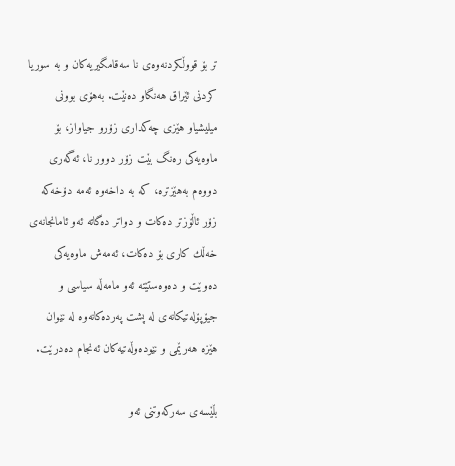تر بۆ قووڵكردنه‌وه‌ی نا سه‌قامگیریه‌كان و به‌ سوریا كردنی ئێراق هه‌نگاو ده‌نێت. به‌هۆی بوونی میلیشیاو هێزی چه‌كداری زۆرو جیاواز، بۆ ماوه‌یه‌كی ره‌نگ بێت زۆر دوور نا، ئه‌گه‌ری دووه‌م به‌هێزتره‌، كه‌ به‌ داخه‌وه‌ ئه‌مه‌ دۆخه‌كه‌ زۆر ئاڵۆزتر ده‌كات و دواتر ده‌گاته‌ ئه‌و ئامانجانه‌ی خه‌ڵك كاری بۆ ده‌كات، ئه‌مه‌ش ماوه‌یه‌كی ده‌وێت و ده‌وه‌ستێته‌ ئه‌و مامه‌ڵه‌ سیاسی و جیۆپۆله‌تیكانه‌ی له‌ پشت په‌رده‌كانه‌وه‌ له‌ نێوان هێزه‌ هه‌رێمی و نێوده‌وڵه‌تیه‌كان ئه‌نجام ده‌درێت.

بڵێسه‌ی سه‌ركه‌وتنی ئه‌و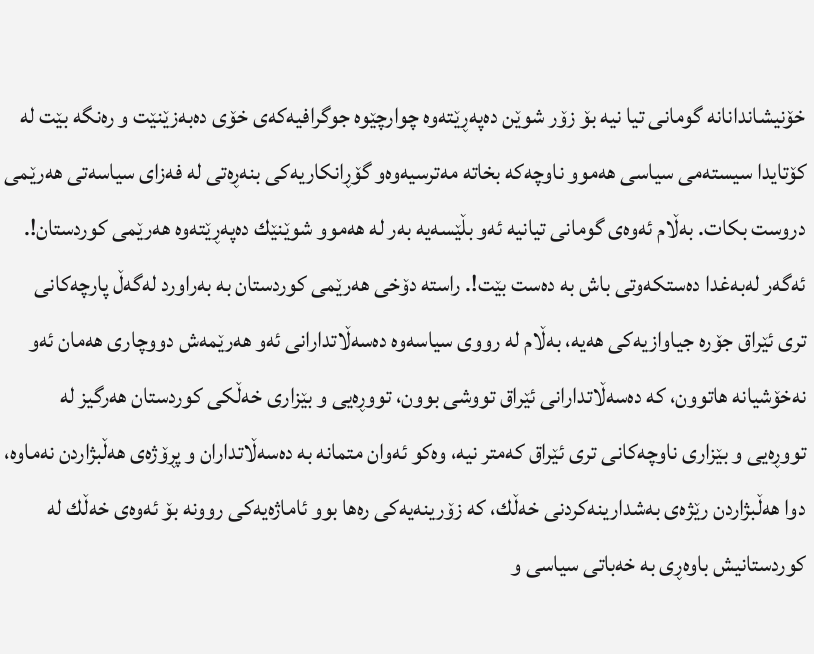خۆنیشاندانانه‌ گومانی تیا نیه‌ بۆ زۆر شوێن ده‌په‌ڕێته‌وه‌ چوارچێوه‌ جوگرافیه‌كه‌ی خۆی ده‌به‌زێنێت و ره‌نگه بێت له‌ كۆتایدا سیسته‌می سیاسی هه‌موو ناوچه‌كه‌ بخاته‌ مه‌ترسیه‌وه‌و گۆڕانكاریه‌كی بنه‌ڕه‌تی له‌ فه‌زای سیاسه‌تی هه‌رێمی دروست بكات. به‌ڵام ئه‌وه‌ی گومانی تیانیه‌ ئه‌و بڵێسه‌یه‌ به‌ر له‌ هه‌موو شوێنێك ده‌په‌ڕێته‌وه‌ هه‌رێمی كوردستان!. ئه‌گه‌ر له‌به‌غدا ده‌ستكه‌وتی باش به‌ ده‌ست بێت!. راسته‌ دۆخی هه‌رێمی كوردستان به‌ به‌راورد له‌گه‌ڵ پارچه‌كانی تری ئێراق جۆره‌ جیاوازیه‌كی هه‌یه‌، به‌ڵام له‌ رووی سیاسه‌وه‌ ده‌سه‌ڵاتدارانی ئه‌و هه‌رێمه‌ش دووچاری هه‌مان ئه‌و نه‌خۆشیانه‌ هاتوون، كه‌ ده‌سه‌ڵاتدارانی ئێراق تووشی بوون، تووڕه‌یی و بێزاری خه‌ڵكی كوردستان هه‌رگیز له‌ تووڕه‌یی و بێزاری ناوچه‌كانی تری ئێراق كه‌متر نیه‌، وه‌كو ئه‌وان متمانه‌ به‌ ده‌سه‌ڵاتداران و پڕۆژه‌ی هه‌ڵبژاردن نه‌ماوه‌، دوا هه‌ڵبژاردن رێژه‌ی به‌شدارینه‌كردنی خه‌ڵك، كه‌ زۆرینه‌یه‌كی ره‌ها بوو ئاماژه‌یه‌كی روونه‌ بۆ ئه‌وه‌ی خه‌ڵك له‌ كوردستانیش باوه‌ڕی به‌ خه‌باتی سیاسی و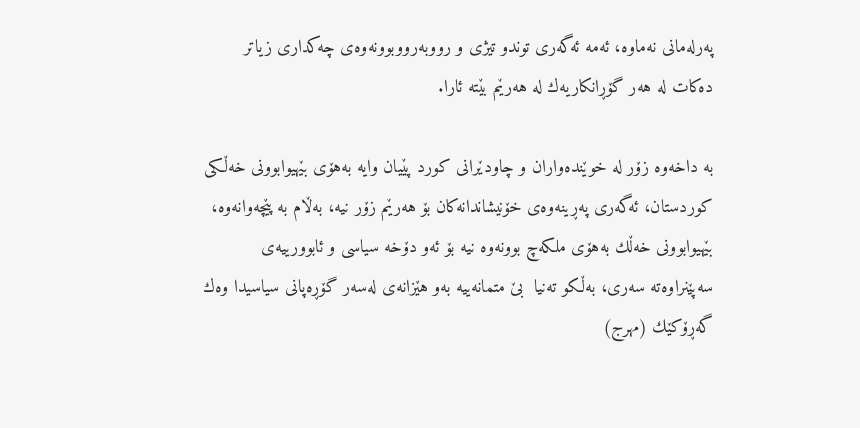په‌رله‌مانی نه‌ماوه‌، ئه‌مه‌ ئه‌گه‌ری توندو تیژی و رووبه‌رووبوونه‌وه‌ی چه‌كداری زیاتر ده‌كات له‌ هه‌ر گۆڕانكاریه‌ك له‌ هه‌رێم بێته‌ ئارا.

به‌ داخه‌وه‌ زۆر له‌ خوێنده‌واران و چاودێرانی كورد پێیان وایه‌ به‌هۆی بێهیوابوونی خه‌ڵكی كوردستان، ئه‌گه‌ری په‌ڕینه‌وه‌ی خۆنیشاندانه‌كان بۆ هه‌رێم زۆر نیه‌، به‌ڵام به‌ پێچه‌وانه‌وه‌، بێهیوابوونی خه‌ڵك به‌هۆی ملكه‌چ بوونه‌وه‌ نیه‌ بۆ ئه‌و دۆخه‌ سیاسی و ئابوورییه‌ی سه‌پێنراوه‌ته‌ سه‌ری، به‌ڵكو ته‌نیا ‌ بێ متمانه‌ییه‌ به‌و هێزانه‌ی له‌سه‌ر گۆڕه‌پانی سیاسیدا وه‌ك گه‌ڕۆكێك (مهرج)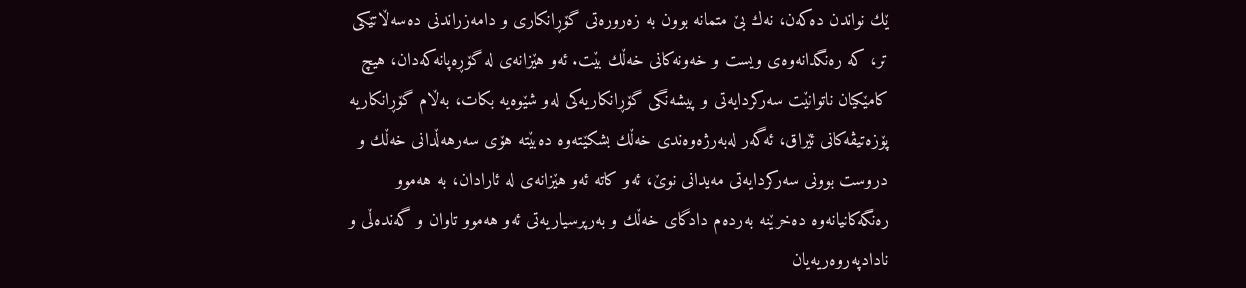ێك نواندن ده‌كه‌ن‌، نه‌ك بێ متمانه‌ بوون به‌ زه‌روره‌تی گۆڕانكاری و دامه‌زراندنی ده‌سه‌ڵاتێكی تر، كه‌ ره‌نگدانه‌وه‌ی ویست و خه‌ونه‌كانی خه‌ڵك بێت. ئه‌و هێزانه‌ی له‌ گۆڕه‌پانه‌كه‌دان، هیچ كامێكیان ناتوانێت سه‌ركردایه‌تی و پیشه‌نگی گۆڕانكاریه‌كی له‌و شێوه‌یه‌ بكات، به‌ڵام گۆڕانكاریه‌ پۆزه‌تیڤه‌كانی ئێراق، ئه‌گه‌ر له‌به‌رژه‌وه‌ندی خه‌ڵك بشكێته‌وه‌ ده‌بێته‌ هۆی سه‌رهه‌ڵدانی خه‌ڵك و دروست بوونی سه‌ركردایه‌تی مه‌یدانی نوێ، ئه‌و كاته‌ ئه‌و هێزانه‌ی له‌ ئارادان، به‌ هه‌موو ره‌نگه‌كانیانه‌وه‌ ده‌خرێنه‌ به‌رده‌م دادگای خه‌ڵك و به‌رپرسیاریه‌تی ئه‌و هه‌موو تاوان و گه‌نده‌ڵی و نادادپه‌روه‌ریه‌یان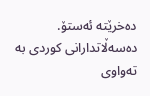ده‌خرێته‌ ئه‌ستۆ. ده‌سه‌ڵاتدارانی كوردی به‌ ته‌واوی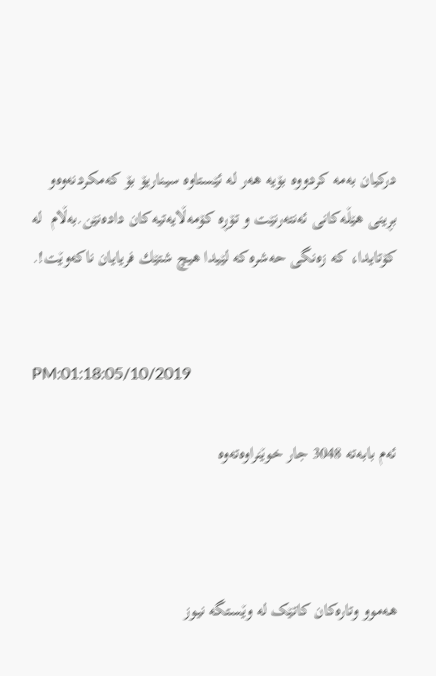دركیان به‌مه‌ كردووه‌ بۆیه‌ هه‌ر له‌ ئێستاوه‌ سیناریۆ بۆ‌ كه‌مكردنه‌وه‌و بڕینی هێڵه‌كانی ئه‌نته‌رنێت و تۆڕه‌ كۆمه‌ڵایه‌تیه‌كان داده‌نێن.به‌ڵام ‌ له‌ كۆتایدا، كه‌ زه‌نگی حه‌شره‌كه‌ لێیدا هیچ شتێك فریایان ناكه‌وێت!.


PM:01:18:05/10/2019

ئه‌م بابه‌ته 3048 جار خوێنراوه‌ته‌وه‌‌



هەموو وتارەکان کاتێک لە وێستگە نیوز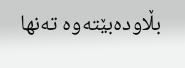بڵاودەبێتەوە تەنها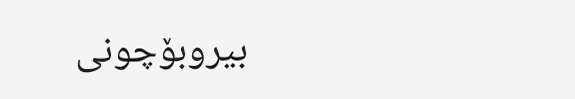بیروبۆچونی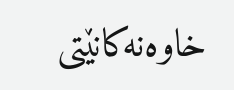خاوەنەکانێتی